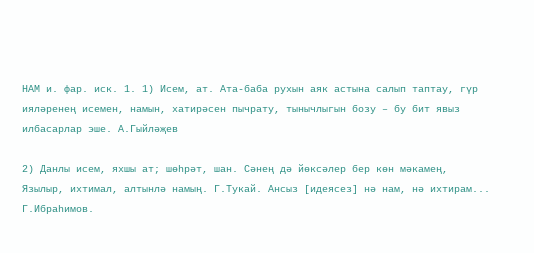НАМ и. фар. иск. 1. 1) Исем, ат. Ата-баба рухын аяк астына салып таптау, гүр ияләренең исемен, намын, хатирәсен пычрату, тынычлыгын бозу – бу бит явыз илбасарлар эше. А.Гыйләҗев

2) Данлы исем, яхшы ат; шөһрәт, шан. Сәнең дә йөксәлер бер көн мәкамең, Язылыр, ихтимал, алтынлә намың. Г.Тукай. Ансыз [идеясез] нә нам, нә ихтирам... Г.Ибраһимов.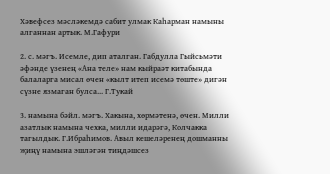Хәвефсез мәсләкемдә сабит улмак Каһарман намыны алганнан артык. М.Гафури

2. с. мәгъ. Исемле, дип аталган. Габдулла Гыйсьмәти әфәнде үзенең «Ана теле» нам кыйраәт китабында балаларга мисал өчен «кылт итеп исемә төште» дигән сүзне язмаган булса... Г.Тукай

3. намына бәйл. мәгъ. Хакына, хөрмәтенә, өчен. Милли азатлык намына чехка, милли идарәгә, Колчакка тагылдык. Г.Ибраһимов. Авыл кешеләренең дошманны җиңү намына эшләгән тиңдәшсез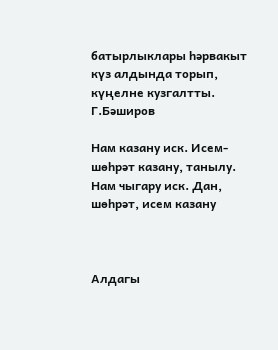батырлыклары һәрвакыт күз алдында торып, күңелне кузгалтты. Г.Бәширов

Нам казану иск. Исем-шөһрәт казану, танылу. Нам чыгару иск. Дан, шөһрәт, исем казану



Алдагы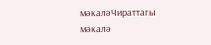мәкаләЧираттагы мәкалә